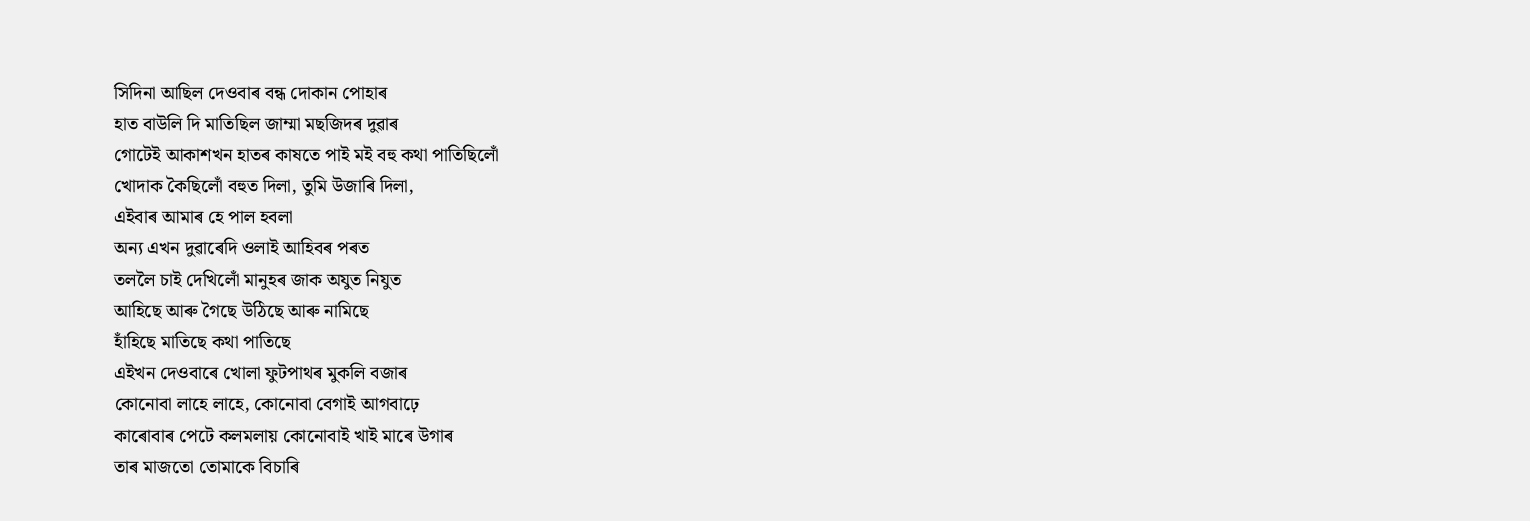সিদিনা আছিল দেওবাৰ বন্ধ দোকান পোহাৰ
হাত বাউলি দি মাতিছিল জাম্মা মছজিদৰ দুৱাৰ
গোটেই আকাশখন হাতৰ কাষতে পাই মই বহু কথা পাতিছিলোঁ
খোদাক কৈছিলোঁ বহুত দিলা, তুমি উজাৰি দিলা,
এইবাৰ আমাৰ হে পাল হবলা
অন্য এখন দুৱাৰেদি ওলাই আহিবৰ পৰত
তললৈ চাই দেখিলোঁ মানুহৰ জাক অযুত নিযুত
আহিছে আৰু গৈছে উঠিছে আৰু নামিছে
হাঁহিছে মাতিছে কথা পাতিছে
এইখন দেওবাৰে খোলা ফুটপাথৰ মুকলি বজাৰ
কোনোবা লাহে লাহে, কোনোবা বেগাই আগবাঢ়ে
কাৰোবাৰ পেটে কলমলায় কোনোবাই খাই মাৰে উগাৰ
তাৰ মাজতো তোমাকে বিচাৰি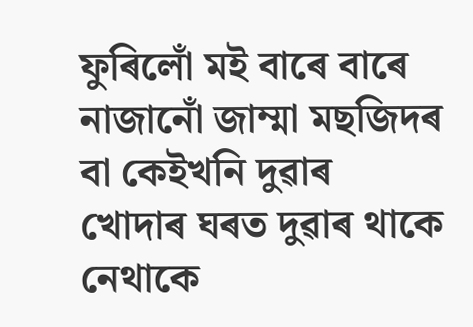ফুৰিলোঁ মই বাৰে বাৰে
নাজানোঁ জাম্মা মছজিদৰ বা কেইখনি দুৱাৰ
খোদাৰ ঘৰত দুৱাৰ থাকে নেথাকে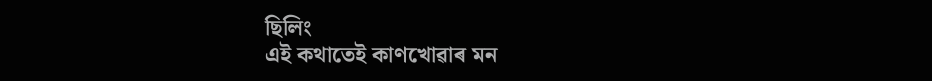ছিলিং
এই কথাতেই কাণখোৱাৰ মন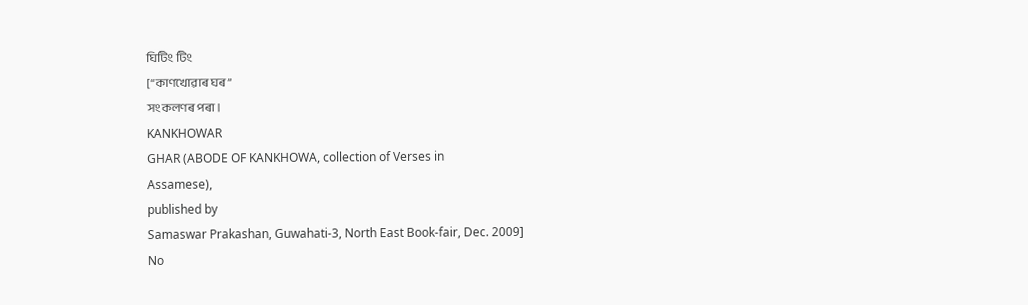ঘিটিং টিং
[“কাণখোৱাৰ ঘৰ”
সংকলণৰ পৰা।
KANKHOWAR
GHAR (ABODE OF KANKHOWA, collection of Verses in
Assamese),
published by
Samaswar Prakashan, Guwahati-3, North East Book-fair, Dec. 2009]
No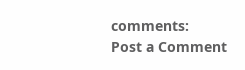comments:
Post a Comment